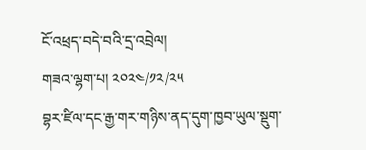ངོ་འཕྲད་བདེ་བའི་དྲ་འབྲེལ།
གཟའ་ལྷག་པ། ༢༠༢༤/༡༢/༢༥
བྷར་ཛིལ་དང་རྒྱ་གར་གཉིས་ནད་དུག་ཁྱབ་ཡུལ་སྡུག་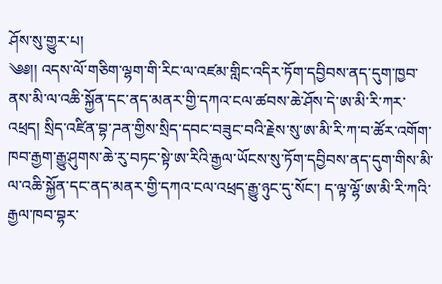ཤོས་སུ་གྱུར་པ།
༄༅།། འདས་ལོ་གཅིག་ལྷག་གི་རིང་ལ་འཛམ་གླིང་འདིར་ཏོག་དབྱིབས་ནད་དུག་ཁྱབ་ནས་མི་ལ་འཆི་སྐྱོན་དང་ནད་མནར་གྱི་དཀའ་ངལ་ཚབས་ཆེ་ཤོས་དེ་ཨ་མི་རི་ཀར་འཕྲད། སྲིད་འཛིན་བྷ་ཌན་གྱིས་སྲིད་དབང་བཟུང་བའི་རྗེས་སུ་ཨ་མི་རི་ཀ་བ་ཚོར་འགོག་ཁབ་རྒྱག་རྒྱུ་ཤུགས་ཆེ་རུ་བཏང་སྟེ་ཨ་རིའི་རྒྱལ་ཡོངས་སུ་ཏོག་དབྱིབས་ནད་དུག་གིས་མི་ལ་འཆི་སྐྱོན་དང་ནད་མནར་གྱི་དཀའ་ངལ་འཕྲད་རྒྱུ་ཉུང་དུ་སོང་། ད་ལྟ་ལྷོ་ཨ་མི་རི་ཀའི་རྒྱལ་ཁབ་བྷར་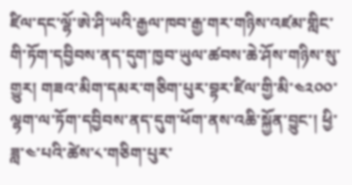ཛིལ་དང་ལྷོ་ཨེ་ཤི་ཡའི་རྒྱལ་ཁབ་རྒྱ་གར་གཉིས་འཛམ་གླིང་གི་ཏོག་དབྱིབས་ནད་དུག་ཁྱབ་ཡུལ་ཚབས་ཆེ་ཤོས་གཉིས་སུ་གྱུར། གཟའ་མིག་དམར་གཅིག་པུར་བྷར་ཛིལ་གྱི་མི་༤༢༠༠་ལྷག་ལ་ཏོག་དབྱིབས་ནད་དུག་ཕོག་ནས་འཆི་སྐྱོན་བྱུང་། ཕྱི་ཟླ་༤་པའི་ཚེས་༨་གཅིག་པུར་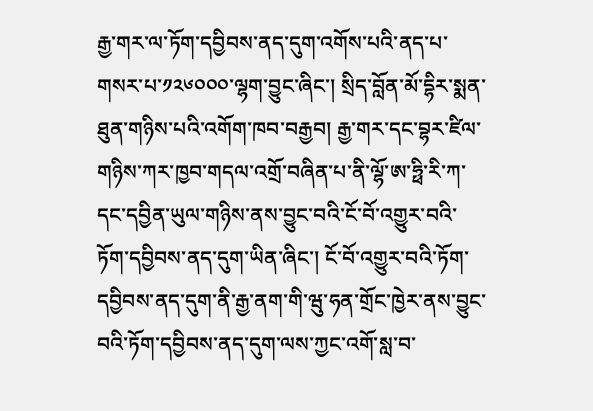རྒྱ་གར་ལ་ཏོག་དབྱིབས་ནད་དུག་འགོས་པའི་ནད་པ་གསར་པ་༡༢༦༠༠༠་ལྷག་བྱུང་ཞིང་། སྲིད་བློན་མོ་དྷིར་སྨན་ཐུན་གཉིས་པའི་འགོག་ཁབ་བརྒྱབ། རྒྱ་གར་དང་བྷར་ཛིལ་གཉིས་ཀར་ཁྱབ་གདལ་འགྲོ་བཞིན་པ་ནི་ལྷོ་ཨ་ཧྥི་རི་ཀ་དང་དབྱིན་ཡུལ་གཉིས་ནས་བྱུང་བའི་ངོ་བོ་འགྱུར་བའི་ཏོག་དབྱིབས་ནད་དུག་ཡིན་ཞིང་། ངོ་བོ་འགྱུར་བའི་ཏོག་དབྱིབས་ནད་དུག་ནི་རྒྱ་ནག་གི་ཝུ་ཧན་གྲོང་ཁྱེར་ནས་བྱུང་བའི་ཏོག་དབྱིབས་ནད་དུག་ལས་ཀྱང་འགོ་སླ་བ་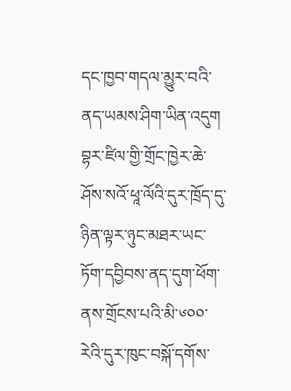དང་ཁྱབ་གདལ་མྱུར་བའི་ནད་ཡམས་ཤིག་ཡིན་འདུག བྷར་ཛིལ་གྱི་གྲོང་ཁྱེར་ཆེ་ཤོས་སའོ་ཕཱ་ལོའི་དུར་ཁྲོད་དུ་ཉིན་ལྟར་ཉུང་མཐར་ཡང་ཏོག་དབྱིབས་ནད་དུག་ཕོག་ནས་གྲོངས་པའི་མི་༦༠༠་རེའི་དུར་ཁུང་བསྐོ་དགོས་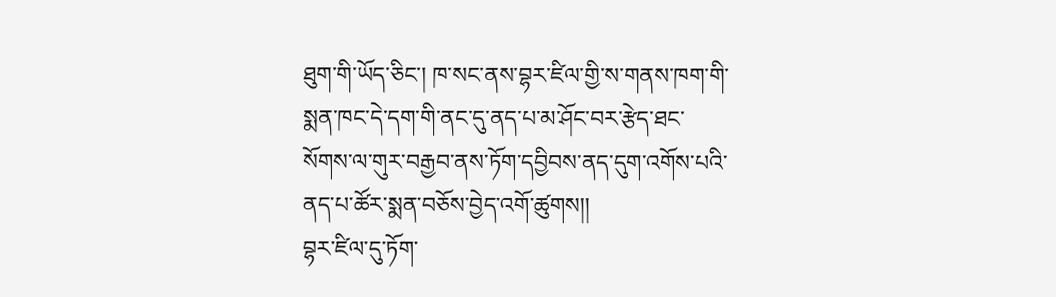ཐུག་གི་ཡོད་ཅིང་། ཁ་སང་ནས་བྷར་ཛིལ་གྱི་ས་གནས་ཁག་གི་སྨན་ཁང་དེ་དག་གི་ནང་དུ་ནད་པ་མ་ཤོང་བར་རྩེད་ཐང་སོགས་ལ་གུར་བརྒྱབ་ནས་ཏོག་དབྱིབས་ནད་དུག་འགོས་པའི་ནད་པ་ཚོར་སྨན་བཅོས་བྱེད་འགོ་ཚུགས།།
བྷར་ཛིལ་དུ་ཏོག་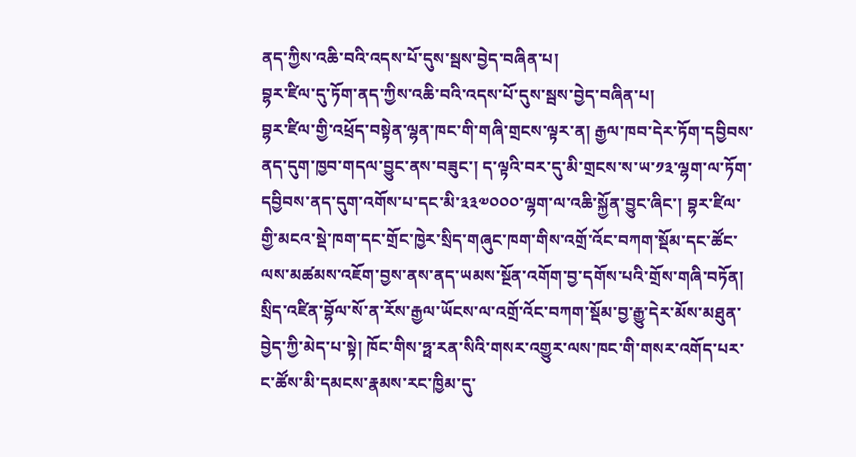ནད་ཀྱིས་འཆི་བའི་འདས་པོ་དུས་སྦས་བྱེད་བཞིན་པ།
བྷར་ཛིལ་དུ་ཏོག་ནད་ཀྱིས་འཆི་བའི་འདས་པོ་དུས་སྦས་བྱེད་བཞིན་པ།
བྷར་ཛིལ་གྱི་འཕྲོད་བསྟེན་ལྷན་ཁང་གི་གཞི་གྲངས་ལྟར་ན། རྒྱལ་ཁབ་དེར་ཏོག་དབྱིབས་ནད་དུག་ཁྱབ་གདལ་བྱུང་ནས་བཟུང་། ད་ལྟའི་བར་དུ་མི་གྲངས་ས་ཡ་༡༣་ལྷག་ལ་ཏོག་དབྱིབས་ནད་དུག་འགོས་པ་དང་མི་༣༣༧༠༠༠་ལྷག་ལ་འཆི་སྐྱོན་བྱུང་ཞིང་། བྷར་ཛིལ་གྱི་མངའ་སྡེ་ཁག་དང་གྲོང་ཁྱེར་སྲིད་གཞུང་ཁག་གིས་འགྲོ་འོང་བཀག་སྡོམ་དང་ཚོང་ལས་མཚམས་འཇོག་བྱས་ནས་ནད་ཡམས་སྔོན་འགོག་བྱ་དགོས་པའི་གྲོས་གཞི་བཏོན། སྲིད་འཛིན་བྷོལ་སོ་ན་རོས་རྒྱལ་ཡོངས་ལ་འགྲོ་འོང་བཀག་སྡོམ་བྱ་རྒྱུ་དེར་མོས་མཐུན་བྱེད་ཀྱི་མེད་པ་སྟེ། ཁོང་གིས་ཧྥ་རན་སིའི་གསར་འགྱུར་ལས་ཁང་གི་གསར་འགོད་པར་ང་ཚོས་མི་དམངས་རྣམས་རང་ཁྱིམ་དུ་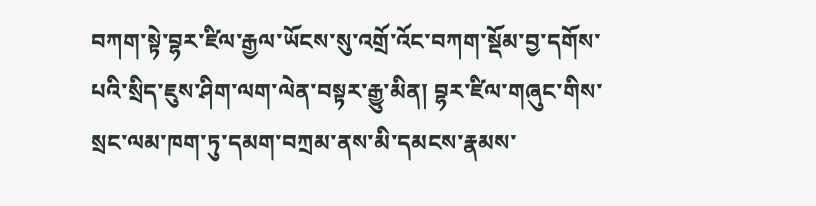བཀག་སྟེ་བྷར་ཛིལ་རྒྱལ་ཡོངས་སུ་འགྲོ་འོང་བཀག་སྡོམ་བྱ་དགོས་པའི་སྲིད་ཇུས་ཤིག་ལག་ལེན་བསྟར་རྒྱུ་མིན། བྷར་ཛིལ་གཞུང་གིས་སྲང་ལམ་ཁག་ཏུ་དམག་བཀྲམ་ནས་མི་དམངས་རྣམས་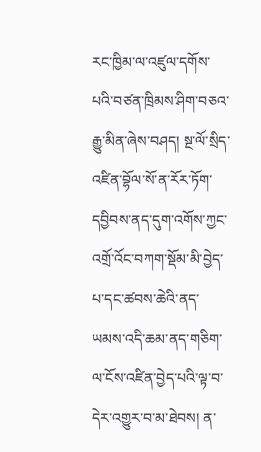རང་ཁྱིམ་ལ་འཛུལ་དགོས་པའི་བཙན་ཁྲིམས་ཤིག་བཅའ་རྒྱུ་མིན་ཞེས་བཤད། སྔ་ལོ་སྲིད་འཛིན་བྷོལ་སོ་ན་རོར་ཏོག་དབྱིབས་ནད་དུག་འགོས་ཀྱང་འགྲོ་འོང་བཀག་སྡོམ་མི་བྱེད་པ་དང་ཚབས་ཆེའི་ནད་ཡམས་འདི་ཆམ་ནད་གཅིག་ལ་ངོས་འཛིན་བྱེད་པའི་ལྟ་བ་དེར་འགྱུར་བ་མ་ཐེབས། ན་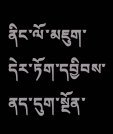ནིང་ལོ་མཇུག་དེར་ཏོག་དབྱིབས་ནད་དུག་སྔོན་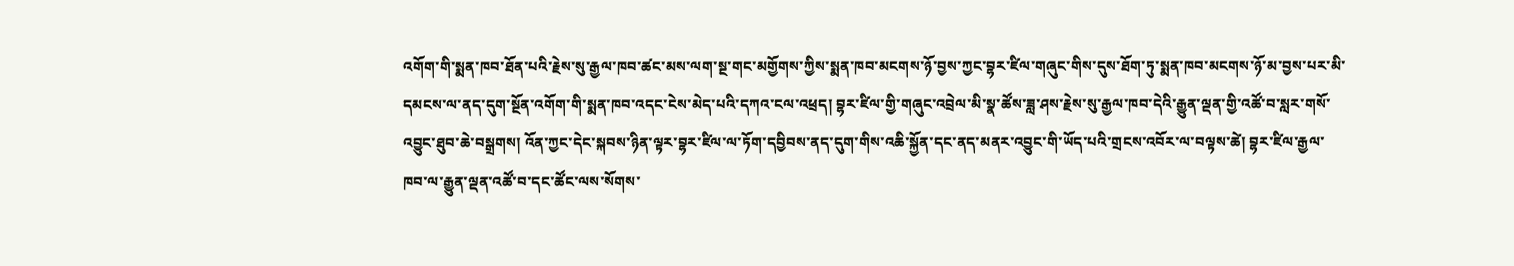འགོག་གི་སྨན་ཁབ་ཐོན་པའི་རྗེས་སུ་རྒྱལ་ཁབ་ཚང་མས་ལག་སྔ་གང་མགྱོགས་ཀྱིས་སྨན་ཁབ་མངགས་ཉོ་བྱས་ཀྱང་བྷར་ཛིལ་གཞུང་གིས་དུས་ཐོག་ཏུ་སྨན་ཁབ་མངགས་ཉོ་མ་བྱས་པར་མི་དམངས་ལ་ནད་དུག་སྔོན་འགོག་གི་སྨན་ཁབ་འདང་ངེས་མེད་པའི་དཀའ་ངལ་འཕྲད། བྷར་ཛིལ་གྱི་གཞུང་འབྲེལ་མི་སྣ་ཚོས་ཟླ་ཤས་རྗེས་སུ་རྒྱལ་ཁབ་དེའི་རྒྱུན་ལྡན་གྱི་འཚོ་བ་སླར་གསོ་འབྱུང་ཐུབ་ཆེ་བསྒྲགས། འོན་ཀྱང་དེང་སྐབས་ཉིན་ལྟར་བྷར་ཛིལ་ལ་ཏོག་དབྱིབས་ནད་དུག་གིས་འཆི་སྐྱོན་དང་ནད་མནར་འབྱུང་གི་ཡོད་པའི་གྲངས་འབོར་ལ་བལྟས་ཚེ། བྷར་ཛིལ་རྒྱལ་ཁབ་ལ་རྒྱུན་ལྡན་འཚོ་བ་དང་ཚོང་ལས་སོགས་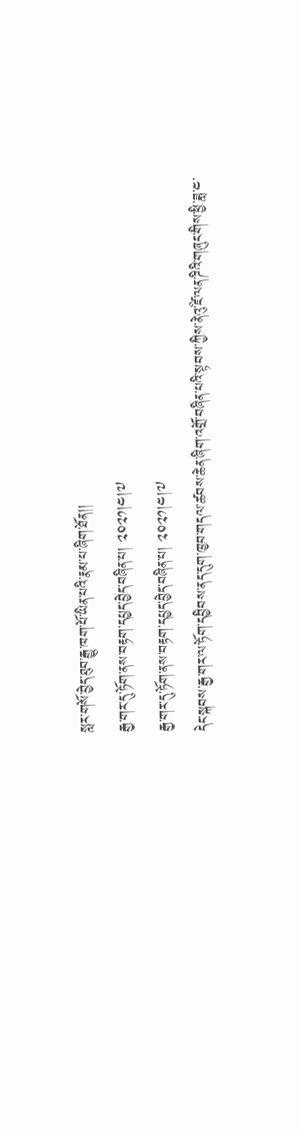སླར་གསོ་བྱེད་ཐུབ་རྒྱུ་ཁག་པོ་ཡིན་པའི་རྣམ་པ་ཞིག་ཐོན།།
རྒྱ་གར་དུ་ཏོག་ནས་བརྟག་དཔྱད་བྱེད་བཞིན་པ། ༢༠༢༡།༤།༧
རྒྱ་གར་དུ་ཏོག་ནས་བརྟག་དཔྱད་བྱེད་བཞིན་པ། ༢༠༢༡།༤།༧
དེང་སྐབས་རྒྱ་གར་ལ་ཏོག་དབྱིབས་ནད་དུག་ཁྱབ་གདལ་ཚབས་ཆེན་ཞིག་འགྲོ་བཞིན་པའི་སྟབས་ཀྱིས་ནེའུ་ཛི་ལན་ཌིའི་གཞུང་གིས་ཕྱི་ཟླ་༤་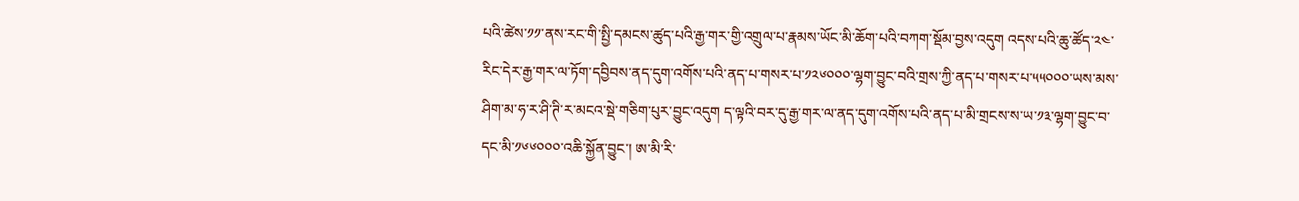པའི་ཚེས་༡༡་ནས་རང་གི་སྤྱི་དམངས་ཚུད་པའི་རྒྱ་གར་གྱི་འགྲུལ་པ་རྣམས་ཡོང་མི་ཆོག་པའི་བཀག་སྡོམ་བྱས་འདུག འདས་པའི་ཆུ་ཚོད་༢༤་རིང་དེར་རྒྱ་གར་ལ་ཏོག་དབྱིབས་ནད་དུག་འགོས་པའི་ནད་པ་གསར་པ་༡༢༦༠༠༠་ལྷག་བྱུང་བའི་གྲས་ཀྱི་ནད་པ་གསར་པ་༥༥༠༠༠་ཡས་མས་ཤིག་མ་ཧ་ར་ཤི་ཊི་ར་མངའ་སྡེ་གཅིག་པུར་བྱུང་འདུག ད་ལྟའི་བར་དུ་རྒྱ་གར་ལ་ནད་དུག་འགོས་པའི་ནད་པ་མི་གྲངས་ས་ཡ་༡༣་ལྷག་བྱུང་བ་དང་མི་༡༦༦༠༠༠་འཆི་སྐྱོན་བྱུང་། ཨ་མི་རི་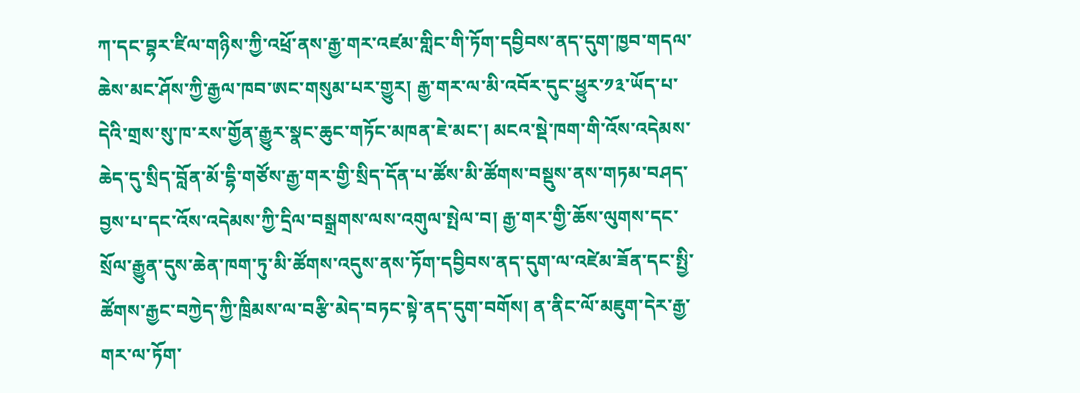ཀ་དང་བྷར་ཛིལ་གཉིས་ཀྱི་འཕྲོ་ནས་རྒྱ་གར་འཛམ་གླིང་གི་ཏོག་དབྱིབས་ནད་དུག་ཁྱབ་གདལ་ཆེས་མང་ཤོས་ཀྱི་རྒྱལ་ཁབ་ཨང་གསུམ་པར་གྱུར། རྒྱ་གར་ལ་མི་འབོར་དུང་ཕྱུར་༡༣་ཡོད་པ་དེའི་གྲས་སུ་ཁ་རས་གྱོན་རྒྱུར་སྣང་ཆུང་གཏོང་མཁན་ཇེ་མང་། མངའ་སྡེ་ཁག་གི་འོས་འདེམས་ཆེད་དུ་སྲིད་བློན་མོ་དྷི་གཙོས་རྒྱ་གར་གྱི་སྲིད་དོན་པ་ཚོས་མི་ཚོགས་བསྡུས་ནས་གཏམ་བཤད་བྱས་པ་དང་འོས་འདེམས་ཀྱི་དྲིལ་བསྒྲགས་ལས་འགུལ་སྤེལ་བ། རྒྱ་གར་གྱི་ཆོས་ལུགས་དང་སྲོལ་རྒྱུན་དུས་ཆེན་ཁག་ཏུ་མི་ཚོགས་འདུས་ནས་ཏོག་དབྱིབས་ནད་དུག་ལ་འཛེམ་ཟོན་དང་སྤྱི་ཚོགས་རྒྱང་བཀྱེད་ཀྱི་ཁྲིམས་ལ་བརྩི་མེད་བཏང་སྟེ་ནད་དུག་བགོས། ན་ནིང་ལོ་མཇུག་དེར་རྒྱ་གར་ལ་ཏོག་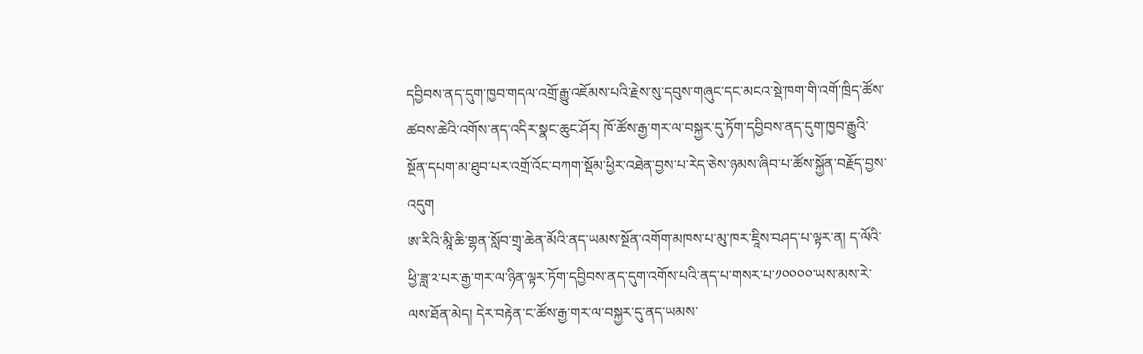དབྱིབས་ནད་དུག་ཁྱབ་གདལ་འགྲོ་རྒྱུ་འཇོམས་པའི་རྗེས་སུ་དབུས་གཞུང་དང་མངའ་སྡེ་ཁག་གི་འགོ་ཁྲིད་ཚོས་ཚབས་ཆེའི་འགོས་ནད་འདིར་སྣང་ཆུང་ཤོར། ཁོ་ཚོས་རྒྱ་གར་ལ་བསྐྱར་དུ་ཏོག་དབྱིབས་ནད་དུག་ཁྱབ་རྒྱུའི་སྔོན་དཔག་མ་ཐུབ་པར་འགྲོ་འོང་བཀག་སྡོམ་ཕྱིར་འཐེན་བྱས་པ་རེད་ཅེས་ཉམས་ཞིབ་པ་ཚོས་སྐྱོན་བརྗོད་བྱས་འདུག
ཨ་རིའི་མཱི་ཆི་གྷན་སློབ་གྲྭ་ཆེན་མོའི་ནད་ཡམས་སྔོན་འགོག་མཁས་པ་མུ་ཁར་ཇཱིས་བཤད་པ་ལྟར་ན། ད་ལོའི་ཕྱི་ཟླ་༢་པར་རྒྱ་གར་ལ་ཉིན་ལྟར་ཏོག་དབྱིབས་ནད་དུག་འགོས་པའི་ནད་པ་གསར་པ་༡༠༠༠༠་ཡས་མས་རེ་ལས་ཐོན་མེད། དེར་བརྟེན་ང་ཚོས་རྒྱ་གར་ལ་བསྐྱར་དུ་ནད་ཡམས་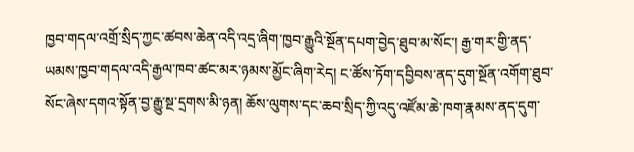ཁྱབ་གདལ་འགྲོ་སྲིད་ཀྱང་ཚབས་ཆེན་འདི་འདྲ་ཞིག་ཁྱབ་རྒྱུའི་སྔོན་དཔག་བྱེད་ཐུབ་མ་སོང་། རྒྱ་གར་གྱི་ནད་ཡམས་ཁྱབ་གདལ་འདི་རྒྱལ་ཁབ་ཚང་མར་ཉམས་མྱོང་ཞིག་རེད། ང་ཚོས་ཏོག་དབྱིབས་ནད་དུག་སྔོན་འགོག་ཐུབ་སོང་ཞེས་དགའ་སྟོན་བྱ་རྒྱུ་སྔ་དྲགས་མི་ཉན། ཆོས་ལུགས་དང་ཆབ་སྲིད་ཀྱི་འདུ་འཛོམ་ཆེ་ཁག་རྣམས་ནད་དུག་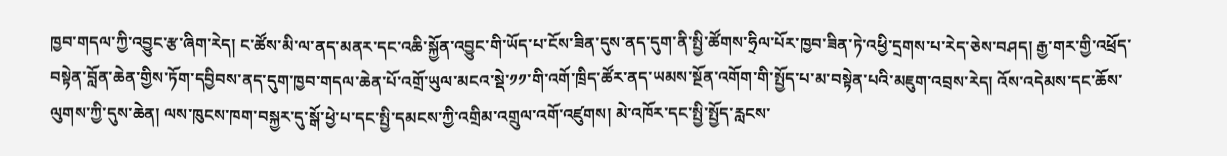ཁྱབ་གདལ་ཀྱི་འབྱུང་རྩ་ཞིག་རེད། ང་ཚོས་མི་ལ་ནད་མནར་དང་འཆི་སྐྱོན་འབྱུང་གི་ཡོད་པ་ངོས་ཟིན་དུས་ནད་དུག་ནི་སྤྱི་ཚོགས་ཧྲིལ་པོར་ཁྱབ་ཟིན་ཏེ་འཕྱི་དྲགས་པ་རེད་ཅེས་བཤད། རྒྱ་གར་གྱི་འཕྲོད་བསྟེན་བློན་ཆེན་གྱིས་ཏོག་དབྱིབས་ནད་དུག་ཁྱབ་གདལ་ཆེན་པོ་འགྲོ་ཡུལ་མངའ་སྡེ་༡༡་གི་འགོ་ཁྲིད་ཚོར་ནད་ཡམས་སྔོན་འགོག་གི་སྤྱོད་པ་མ་བསྟེན་པའི་མཇུག་འབྲས་རེད། འོས་འདེམས་དང་ཆོས་ལུགས་ཀྱི་དུས་ཆེན། ལས་ཁུངས་ཁག་བསྐྱར་དུ་སྒོ་ཕྱེ་པ་དང་སྤྱི་དམངས་ཀྱི་འགྲིམ་འགྲུལ་འགོ་འཛུགས། མེ་འཁོར་དང་སྤྱི་སྤྱོད་རླངས་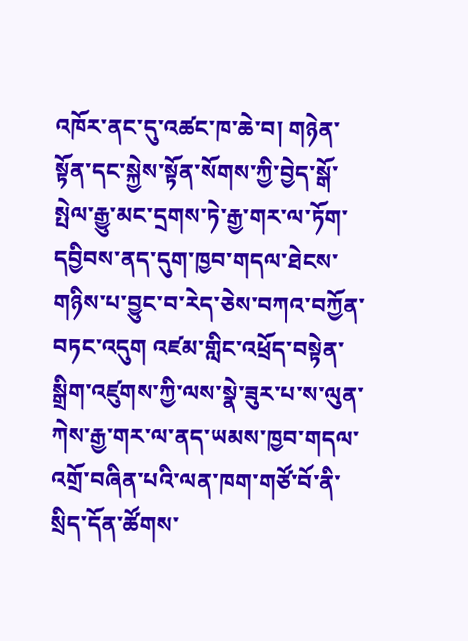འཁོར་ནང་དུ་འཚང་ཁ་ཆེ་བ། གཉེན་སྟོན་དང་སྐྱེས་སྟོན་སོགས་ཀྱི་བྱེད་སྒོ་སྤེལ་རྒྱུ་མང་དྲགས་ཏེ་རྒྱ་གར་ལ་ཏོག་དབྱིབས་ནད་དུག་ཁྱབ་གདལ་ཐེངས་གཉིས་པ་བྱུང་བ་རེད་ཅེས་བཀའ་བཀྱོན་བཏང་འདུག འཛམ་གླིང་འཕྲོད་བསྟེན་སྒྲིག་འཛུགས་ཀྱི་ལས་སྣེ་ཟུར་པ་ས་ལུན་ཀེས་རྒྱ་གར་ལ་ནད་ཡམས་ཁྱབ་གདལ་འགྲོ་བཞིན་པའི་ལན་ཁག་གཙོ་བོ་ནི་སྲིད་དོན་ཚོགས་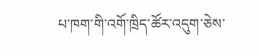པ་ཁག་གི་འགོ་ཁྲིད་ཚོར་འདུག་ཅེས་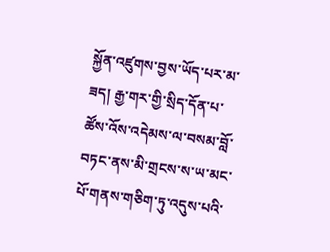སྐྱོན་འཛུགས་བྱས་ཡོད་པར་མ་ཟད། རྒྱ་གར་གྱི་སྲིད་དོན་པ་ཚོས་འོས་འདེམས་ལ་བསམ་བློ་བཏང་ནས་མི་གྲངས་ས་ཡ་མང་པོ་གནས་གཅིག་ཏུ་འདུས་པའི་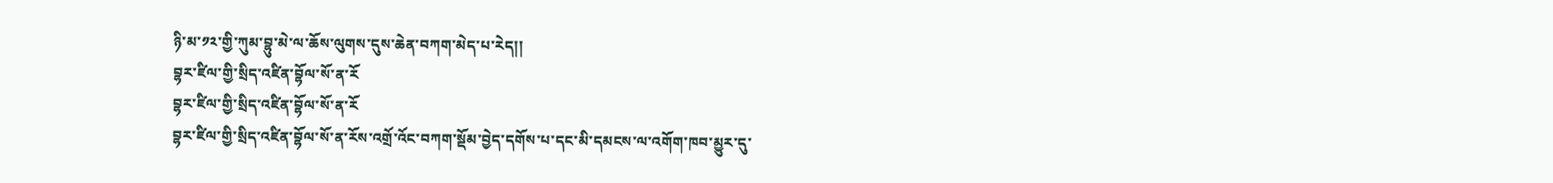ཉི་མ་༡༢་གྱི་ཀུམ་བྷུ་མེ་ལ་ཆོས་ལུགས་དུས་ཆེན་བཀག་མེད་པ་རེད།།
བྷར་ཛིལ་གྱི་སྲིད་འཛིན་བྷོལ་སོ་ན་རོ
བྷར་ཛིལ་གྱི་སྲིད་འཛིན་བྷོལ་སོ་ན་རོ
བྷར་ཛིལ་གྱི་སྲིད་འཛིན་བྷོལ་སོ་ན་རོས་འགྲོ་འོང་བཀག་སྡོམ་བྱེད་དགོས་པ་དང་མི་དམངས་ལ་འགོག་ཁབ་མྱུར་དུ་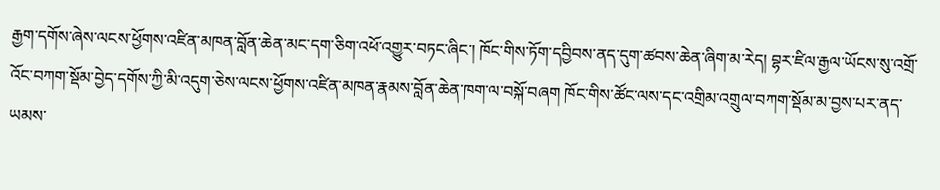རྒྱག་དགོས་ཞེས་ལངས་ཕྱོགས་འཛིན་མཁན་བློན་ཆེན་མང་དག་ཅིག་འཕོ་འགྱུར་བཏང་ཞིང་། ཁོང་གིས་ཏོག་དབྱིབས་ནད་དུག་ཚབས་ཆེན་ཞིག་མ་རེད། བྷར་ཛིལ་རྒྱལ་ཡོངས་སུ་འགྲོ་འོང་བཀག་སྡོམ་བྱེད་དགོས་ཀྱི་མི་འདུག་ཅེས་ལངས་ཕྱོགས་འཛིན་མཁན་རྣམས་བློན་ཆེན་ཁག་ལ་བསྐོ་བཞག ཁོང་གིས་ཚོང་ལས་དང་འགྲིམ་འགྲུལ་བཀག་སྡོམ་མ་བྱས་པར་ནད་ཡམས་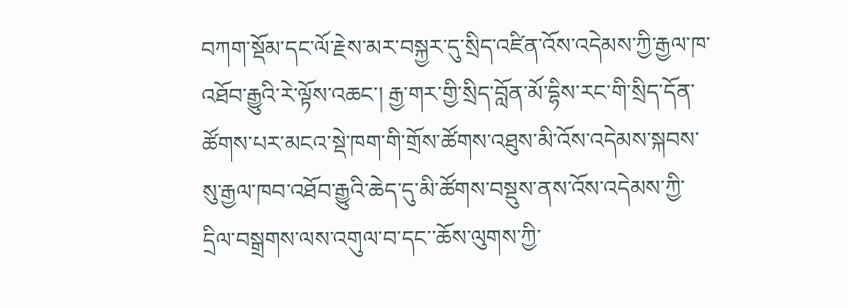བཀག་སྡོམ་དང་ལོ་རྗེས་མར་བསྐྱར་དུ་སྲིད་འཛིན་འོས་འདེམས་ཀྱི་རྒྱལ་ཁ་འཐོབ་རྒྱུའི་རེ་ལྟོས་འཆང་། རྒྱ་གར་གྱི་སྲིད་བློན་མོ་དྷིས་རང་གི་སྲིད་དོན་ཚོགས་པར་མངའ་སྡེ་ཁག་གི་གྲོས་ཚོགས་འཐུས་མི་འོས་འདེམས་སྐབས་སུ་རྒྱལ་ཁབ་འཐོབ་རྒྱུའི་ཆེད་དུ་མི་ཚོགས་བསྡུས་ནས་འོས་འདེམས་ཀྱི་དྲིལ་བསྒྲགས་ལས་འགུལ་བ་དང་་ཆོས་ལུགས་ཀྱི་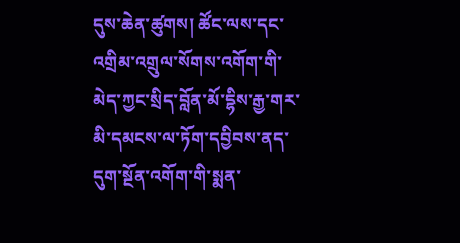དུས་ཆེན་ཚུགས། ཚོང་ལས་དང་འགྲིམ་འགྲུལ་སོགས་འགོག་གི་མེད་ཀྱང་སྲིད་བློན་མོ་དྷིས་རྒྱ་གར་མི་དམངས་ལ་ཏོག་དབྱིབས་ནད་དུག་སྔོན་འགོག་གི་སྨན་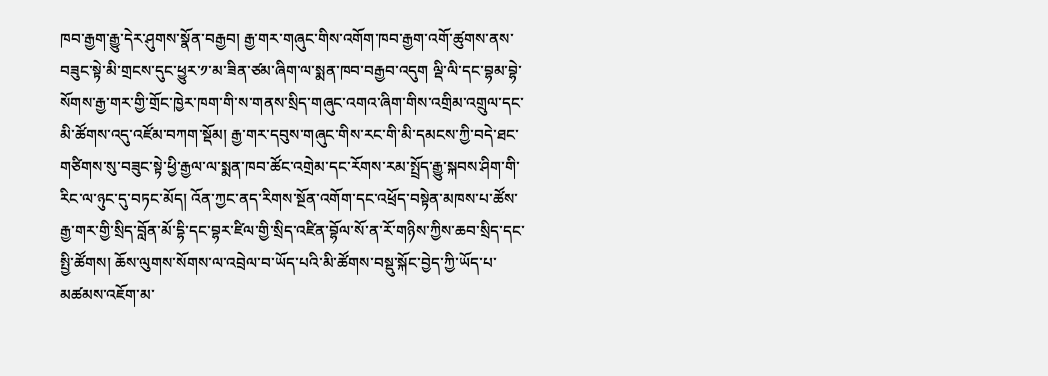ཁབ་རྒྱག་རྒྱུ་དེར་ཤུགས་སྣོན་བརྒྱབ། རྒྱ་གར་གཞུང་གིས་འགོག་ཁབ་རྒྱག་འགོ་ཚུགས་ནས་བཟུང་སྟེ་མི་གྲངས་དུང་ཕྱུར་༡་མ་ཟིན་ཙམ་ཞིག་ལ་སྨན་ཁབ་བརྒྱབ་འདུག ལྡི་ལི་དང་བྷམ་བྷེ་སོགས་རྒྱ་གར་གྱི་གྲོང་ཁྱེར་ཁག་གི་ས་གནས་སྲིད་གཞུང་འགའ་ཞིག་གིས་འགྲིམ་འགྲུལ་དང་མི་ཚོགས་འདུ་འཛོམ་བཀག་སྡོམ། རྒྱ་གར་དབུས་གཞུང་གིས་རང་གི་མི་དམངས་ཀྱི་བདེ་ཐང་གཙིགས་སུ་བཟུང་སྟེ་ཕྱི་རྒྱལ་ལ་སྨན་ཁབ་ཚོང་འགྲེམ་དང་རོགས་རམ་སྤྲོད་རྒྱུ་སྐབས་ཤིག་གི་རིང་ལ་ཉུང་དུ་བཏང་མོད། འོན་ཀྱང་ནད་རིགས་སྔོན་འགོག་དང་འཕྲོད་བསྟེན་མཁས་པ་ཚོས་རྒྱ་གར་གྱི་སྲིད་བློན་མོ་དྷི་དང་བྷར་ཛིལ་གྱི་སྲིད་འཛིན་བྷོལ་སོ་ན་རོ་གཉིས་ཀྱིས་ཆབ་སྲིད་དང་སྤྱི་ཚོགས། ཆོས་ལུགས་སོགས་ལ་འབྲེལ་བ་ཡོད་པའི་མི་ཚོགས་བསྡུ་སྐོང་བྱེད་ཀྱི་ཡོད་པ་མཚམས་འཇོག་མ་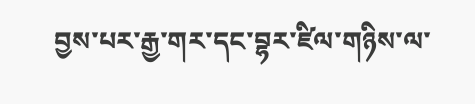བྱས་པར་རྒྱ་གར་དང་བྷར་ཛིལ་གཉིས་ལ་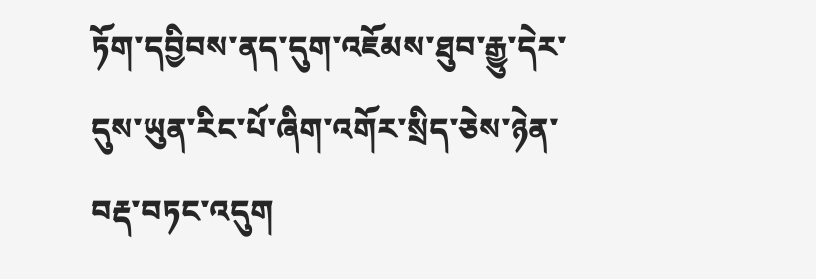ཏོག་དབྱིབས་ནད་དུག་འཇོམས་ཐུབ་རྒྱུ་དེར་དུས་ཡུན་རིང་པོ་ཞིག་འགོར་སྲིད་ཅེས་ཉེན་བརྡ་བཏང་འདུག